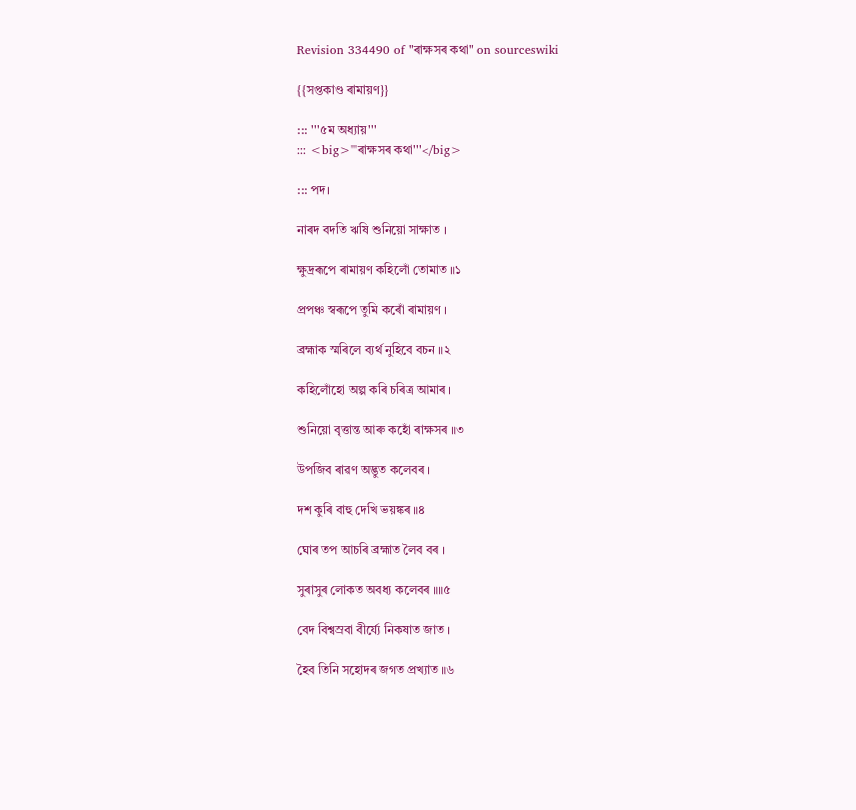Revision 334490 of "ৰাক্ষসৰ কথা" on sourceswiki

{{সপ্তকাণ্ড ৰামায়ণ}}

::: '''৫ম অধ্যায়'''
::: <big>'''ৰাক্ষসৰ কথা'''</big>

::: পদ।

নাৰদ বদতি ঋষি শুনিয়ো সাক্ষাত ।

ক্ষুদ্ৰৰূপে ৰামায়ণ কহিলোঁ তোমাত ॥১

প্ৰপঞ্চ স্বৰূপে তুমি কৰোঁ ৰামায়ণ ।

ব্ৰহ্মাক স্মৰিলে ব্যৰ্থ নুহিবে বচন ॥২

কহিলোঁহো অল্প কৰি চৰিত্ৰ আমাৰ ।

শুনিয়ো বৃত্তান্ত আৰু কহোঁ ৰাক্ষসৰ ॥৩

উপজিব ৰাৱণ অদ্ভুত কলেবৰ ।

দশ কুৰি বাহু দেখি ভয়ঙ্কৰ ॥৪

ঘোৰ তপ আচৰি ব্ৰহ্মাত লৈব বৰ ।

সুৰাসুৰ লোকত অবধ্য কলেবৰ ॥॥৫

বেদ বিশ্বস্ৰবা বীৰ্য্যে নিকষাত জাত ।

হৈব তিনি সহোদৰ জগত প্ৰখ্যাত ॥৬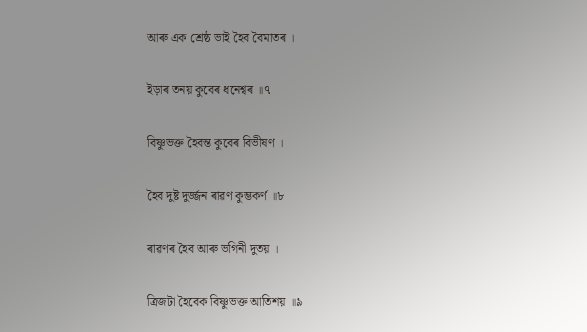আৰু এক শ্ৰেষ্ঠ ভাই হৈব বৈমাতৰ ।

ইড়াৰ তনয় কুবেৰ ধনেশ্বৰ ॥৭

বিষ্ণুভক্ত হৈবন্ত কুবেৰ বিভীষণ ।

হৈব দুষ্ট দুৰ্জ্জন ৰাৱণ কুম্ভকৰ্ণ ॥৮

ৰাৱণৰ হৈব আৰু ভগিনী দুতয় ।

ত্ৰিজটা হৈবেক বিষ্ণুভক্ত আতিশয় ॥৯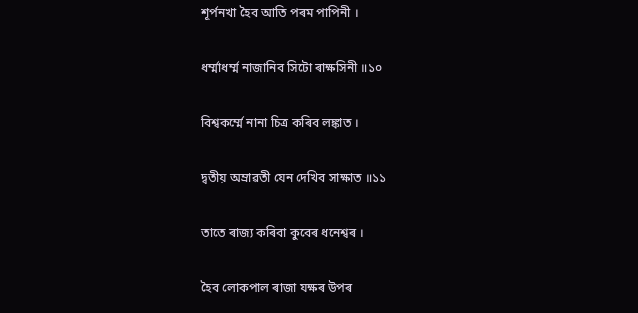শূৰ্পনখা হৈব আতি পৰম পাপিনী ।

ধৰ্ম্মাধৰ্ম্ম নাজানিব সিটো ৰাক্ষসিনী ॥১০

বিশ্বকৰ্ম্মে নানা চিত্ৰ কৰিব লঙ্কাত ।

দ্বতীয় অম্ৰাৱতী যেন দেখিব সাক্ষাত ॥১১

তাতে ৰাজ্য কৰিবা কুবেৰ ধনেশ্বৰ ।

হৈব লোকপাল ৰাজা যক্ষৰ উপৰ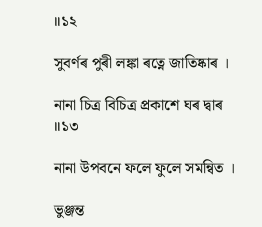॥১২

সুবৰ্ণৰ পুৰী লঙ্কা ৰত্নে জাতিষ্কাৰ ।

নানা চিত্ৰ বিচিত্ৰ প্ৰকাশে ঘৰ দ্বাৰ ॥১৩

নানা উপবনে ফলে ফুলে সমন্বিত ।

ভুঞ্জন্ত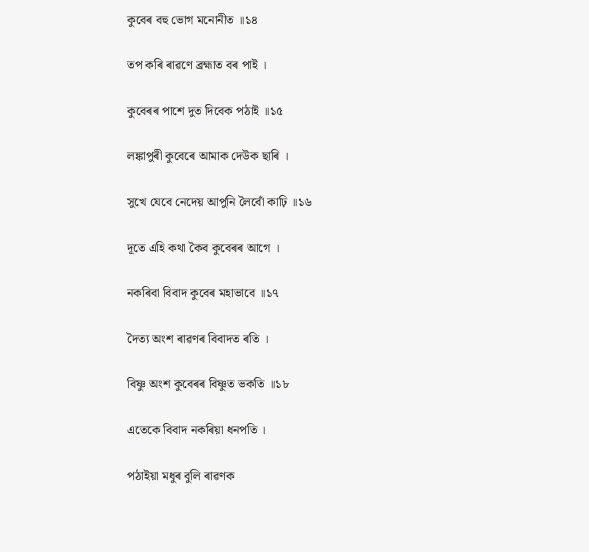কুবেৰ বহু ভোগ মনোনীত ॥১৪

তপ কৰি ৰাৱণে ব্ৰহ্মাত বৰ পাই ।

কুবেৰৰ পাশে দুত দিবেক পঠাই ॥১৫

লঙ্কাপুৰী কুবেৰে আমাক দেউক ছাৰি ।

সুখে যেবে নেদেয় আপুনি লৈবোঁ কাঢ়ি ॥১৬

দূতে এহি কথা কৈব কুবেৰৰ আগে ।

নকৰিবা বিবাদ কুবেৰ মহাভাবে ॥১৭

দৈত্য অংশ ৰাৱণৰ বিবাদত ৰতি ।

বিষ্ণু অংশ কুবেৰৰ বিষ্ণুত ভকতি ॥১৮

এতেকে বিবাদ নকৰিয়া ধনপতি ।

পঠাইয়া মধুৰ বুলি ৰাৱণক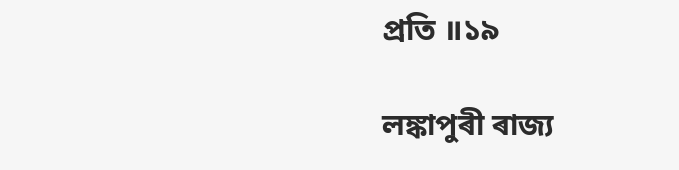প্ৰতি ॥১৯

লঙ্কাপুৰী ৰাজ্য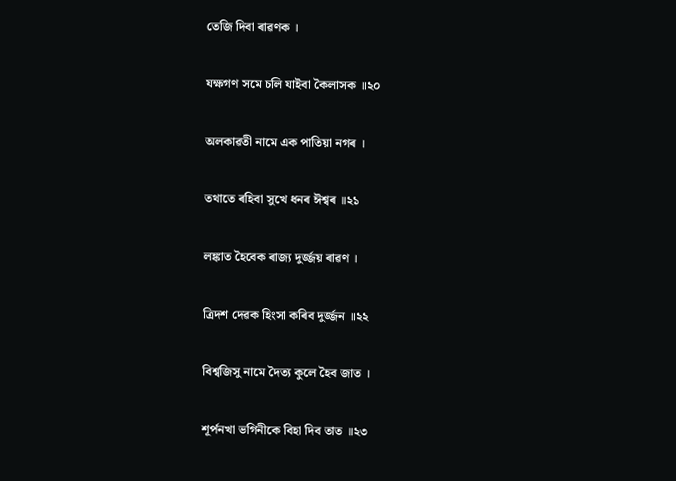তেজি দিবা ৰাৱণক ।

যক্ষগণ সমে চলি যাইবা কৈলাসক ॥২০

অলকাৱতী নামে এক পাতিয়া নগৰ ।

তথাতে ৰহিবা সুখে ধনৰ ঈশ্বৰ ॥২১

লঙ্কাত হৈবেক ৰাজ্য দুৰ্জ্জয় ৰাৱণ ।

ত্ৰিদশ দেৱক হিংসা কৰিব দুৰ্জ্জন ॥২২

বিশ্বজিসু নামে দৈত্য কুলে হৈব জাত ।

শূৰ্পনখা ভগিনীকে বিহা দিব তাত ॥২৩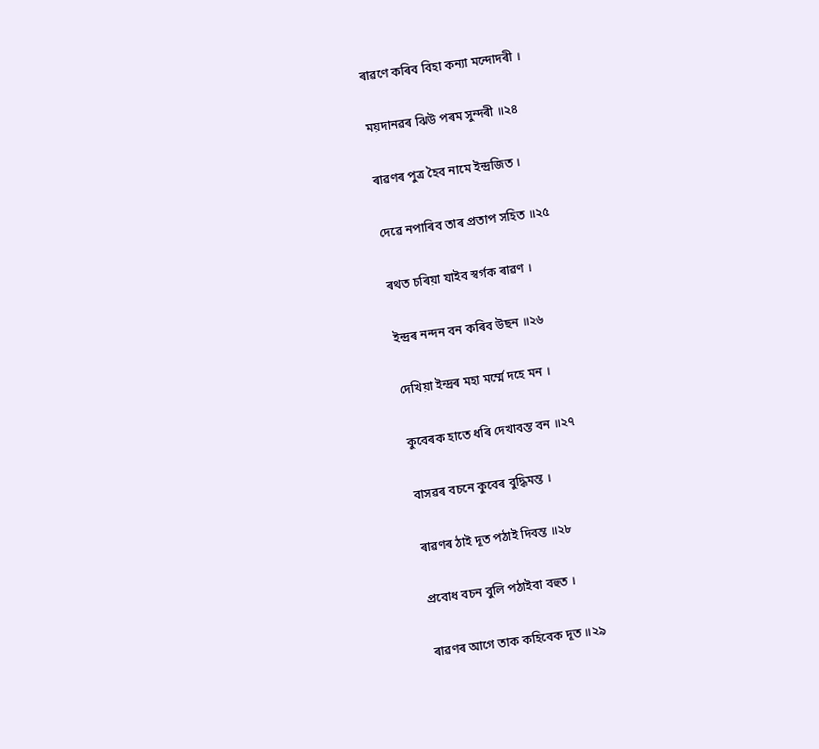ৰাৱণে কৰিব বিহা কন্যা মন্দোদৰী ।

ময়দানৱৰ ঝিউ পৰম সুন্দৰী ॥২৪

ৰাৱণৰ পুত্ৰ হৈব নামে ইন্দ্ৰজিত ।

দেৱে নপাৰিব তাৰ প্ৰতাপ সহিত ॥২৫

ৰথত চৰিয়া যাইব স্বৰ্গক ৰাৱণ ।

ইন্দ্ৰৰ নন্দন বন কৰিব উছন ॥২৬

দেখিয়া ইন্দ্ৰৰ মহা মৰ্ম্মে দহে মন ।

কুবেৰক হাতে ধৰি দেখাবন্ত বন ॥২৭

বাসৱৰ বচনে কুবেৰ বুদ্ধিমন্ত ।

ৰাৱণৰ ঠাই দূত পঠাই দিবন্ত ॥২৮

প্ৰবোধ বচন বুলি পঠাইবা বহুত ।

ৰাৱণৰ আগে তাক কহিবেক দূত ॥২৯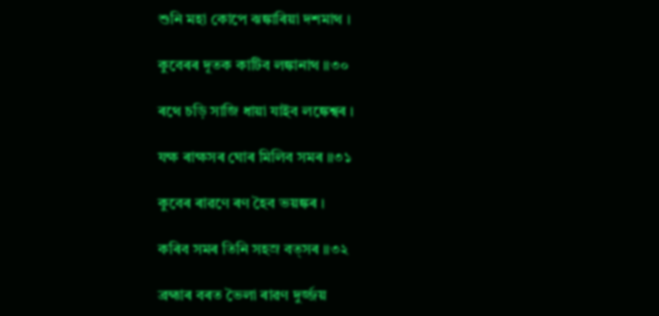শুনি মহা কোপে ঝঙ্কাৰিয়া দশমাথ ।

কুবেৰৰ দূতক কাটিব লঙ্কানাথ ॥৩০

ৰথে চড়ি সাজি ধায়া যাইব লঙ্কেশ্বৰ ।

যক্ষ ৰাক্ষসৰ ঘোৰ মিলিব সমৰ ॥৩১

কুবেৰ ৰাৱণে ৰণ হৈব ভয়ঙ্কৰ ।

কৰিব সমৰ তিনি সহস্ৰ বত্সৰ ॥৩২

ব্ৰহ্মাৰ বৰত ভৈলা ৰাৱণ দুৰ্জ্জয়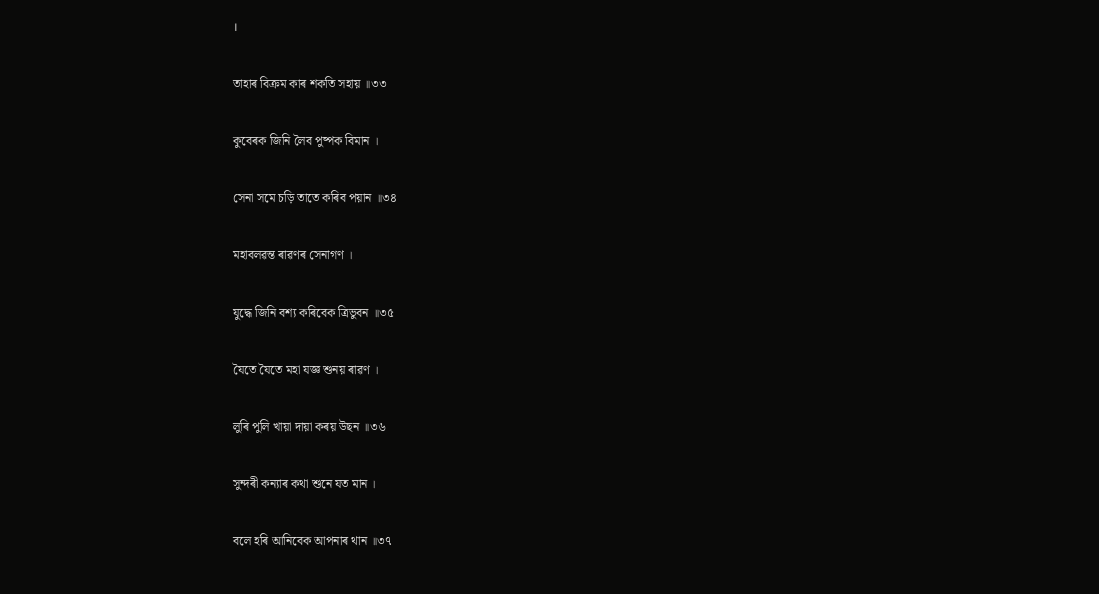।

তাহাৰ বিক্ৰম কাৰ শকতি সহায় ॥৩৩

কুবেৰক জিনি লৈব পুষ্পক বিমান ।

সেনা সমে চড়ি তাতে কৰিব পয়ান ॥৩৪

মহাবলৱন্ত ৰাৱণৰ সেনাগণ ।

যুদ্ধে জিনি বশ্য কৰিবেক ত্ৰিভুবন ॥৩৫

যৈতে যৈতে মহা যজ্ঞ শুনয় ৰাৱণ ।

লুৰি পুলি খায়া দায়া কৰয় উছন ॥৩৬

সুন্দৰী কন্যাৰ কথা শুনে যত মান ।

বলে হৰি আনিবেক আপনাৰ থান ॥৩৭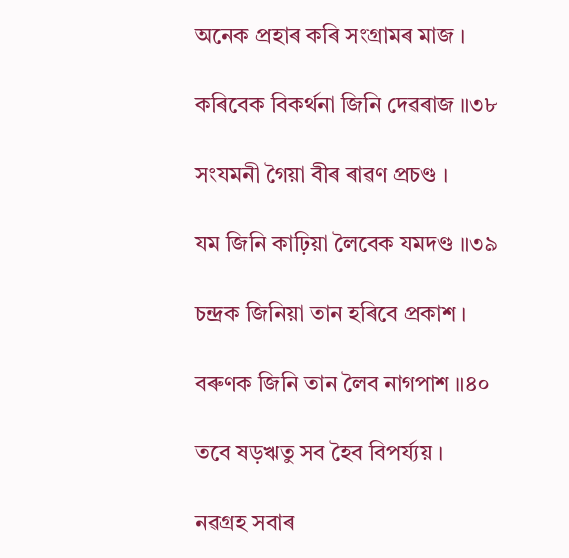অনেক প্ৰহাৰ কৰি সংগ্ৰামৰ মাজ ।

কৰিবেক বিকৰ্থনা জিনি দেৱৰাজ ॥৩৮

সংযমনী গৈয়া বীৰ ৰাৱণ প্ৰচণ্ড ।

যম জিনি কাঢ়িয়া লৈবেক যমদণ্ড ॥৩৯

চন্দ্ৰক জিনিয়া তান হৰিবে প্ৰকাশ ।

বৰুণক জিনি তান লৈব নাগপাশ ॥৪০

তবে ষড়ঋতু সব হৈব বিপৰ্য্যয় ।

নৱগ্ৰহ সবাৰ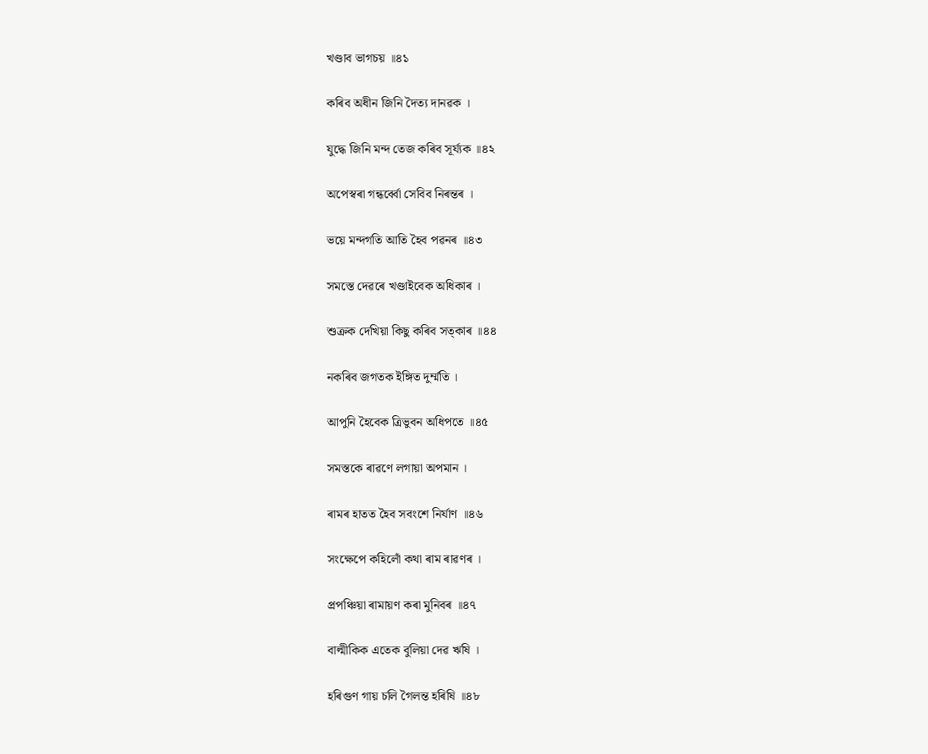খণ্ডাব ভাগচয় ॥৪১

কৰিব অধীন জিনি দৈত্য দানৱক ।

যুদ্ধে জিনি মন্দ তেজ কৰিব সূৰ্য্যক ॥৪২

অপেস্বৰা গন্ধৰ্ব্বো সেবিব নিৰন্তৰ ।

ভয়ে মন্দগতি আতি হৈব পৱনৰ ॥৪৩

সমস্তে দেৱৰে খণ্ডাইবেক অধিকাৰ ।

শুক্ৰক দেখিয়া কিছু কৰিব সত্কাৰ ॥৪৪

নকৰিব জগতক ইঙ্গিত দুৰ্ম্মতি ।

আপুনি হৈবেক ত্ৰিভুবন অধিপতে ॥৪৫

সমস্তকে ৰাৱণে লগায়া অপমান ।

ৰামৰ হাতত হৈব সবংশে নিৰ্যাণ ॥৪৬

সংক্ষেপে কহিলোঁ কথা ৰাম ৰাৱণৰ ।

প্ৰপঞ্চিয়া ৰামায়ণ কৰা মুনিবৰ ॥৪৭

বাল্মীকিক এতেক বুলিয়া দেৱ ঋষি ।

হৰিগুণ গায় চলি গৈলন্ত হৰিষি ॥৪৮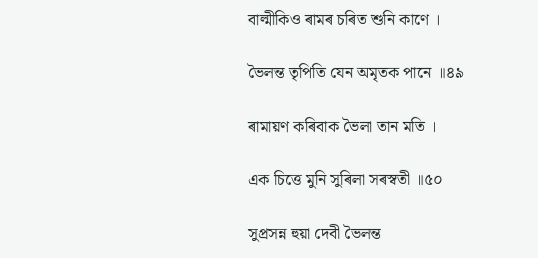বাল্মীকিও ৰামৰ চৰিত শুনি কাণে ।

ভৈলন্ত তৃপিতি যেন অমৃতক পানে ॥৪৯

ৰামায়ণ কৰিবাক ভৈলা তান মতি ।

এক চিত্তে মুনি সুৰিলা সৰস্বতী ॥৫০

সুপ্ৰসন্ন হুয়া দেবী ভৈলন্ত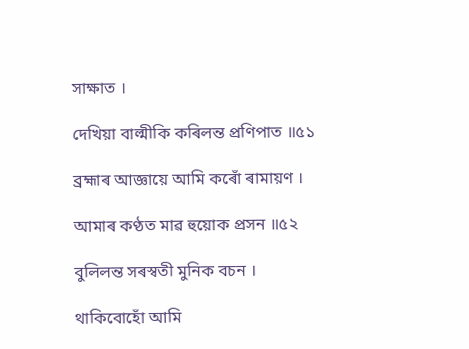সাক্ষাত ।

দেখিয়া বাল্মীকি কৰিলন্ত প্ৰণিপাত ॥৫১

ব্ৰহ্মাৰ আজ্ঞায়ে আমি কৰোঁ ৰামায়ণ ।

আমাৰ কণ্ঠত মাৱ হুয়োক প্ৰসন ॥৫২

বুলিলন্ত সৰস্বতী মুনিক বচন ।

থাকিবোহোঁ আমি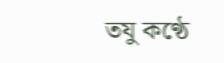তযু কণ্ঠে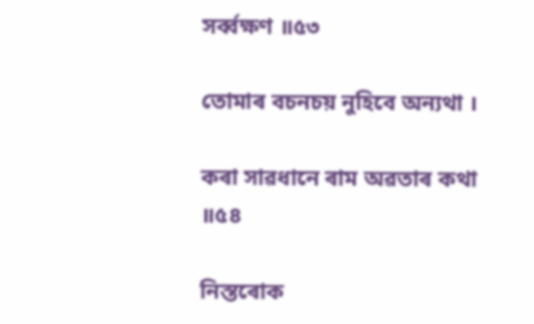সৰ্ব্বক্ষণ ॥৫৩

তোমাৰ বচনচয় নুহিবে অন্যথা ।

কৰা সাৱধানে ৰাম অৱতাৰ কথা ॥৫৪

নিস্তৰোক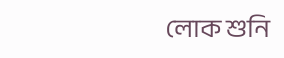লোক শুনি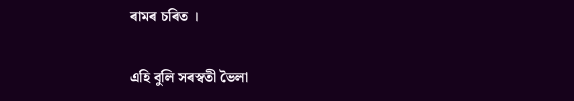ৰামৰ চৰিত ।

এহি বুলি সৰস্বতী ভৈলা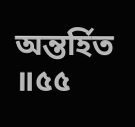অন্তৰ্হিত ॥৫৫